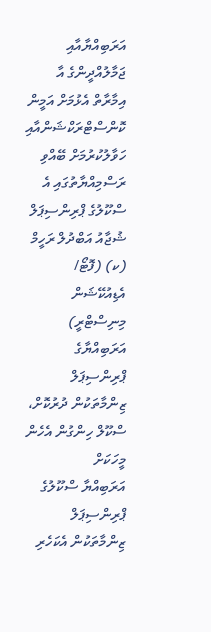އަރަބިއްޔާއާއި ޖަމާލުއްދީންގެ އާ އިމާރާތް އެޅުމަށް އަމީން ކޮންސްޓްރަކްޝަންއާއި ހަވާލުކުރުމަށް ބޭއްވި ރަސްމިއްޔާތުގައި އެ ސްކޫލުގެ ޕްރިންސިޕަލް ޝުޖާއު އަބްދުލް ރަހީމް (ކ) (ފޮޓޯ/ އެޑިއުކޭޝަން މިނިސްޓްރީ)
އަރަބިއްޔާގެ ޕްރިންސިޕަލް ޒިންމާތަކުން ދުރުކޮށް، ސްކޫލް ހިންގުން އެހެން މީހަކަށް
އަރަބިއްޔާ ސްކޫލުގެ ޕްރިންސިޕަލް ޒިންމާތަކުން އެކަހެރި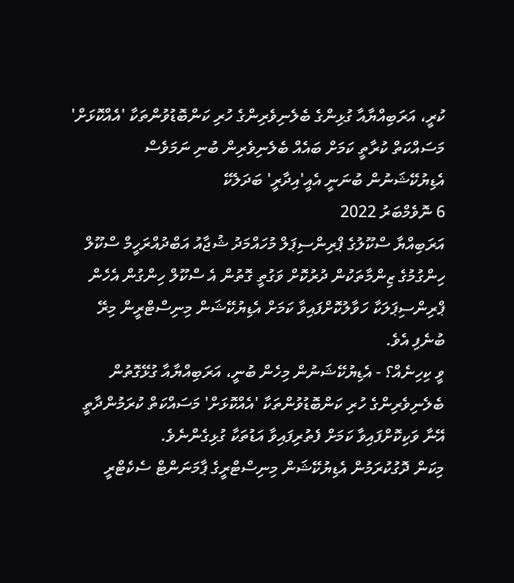ކުރީ، އަރަބިއްޔާއާ ގުޅިންގެ ބެލެނިވެރިންގެ ހުރި ކަންބޮޑުވުންތަކާ 'އެއްކޮޅަށް' މަސައްކަތް ކުރާތީ ކަމަށް ބައެއް ބެލެނިވެރިން ބުނި ނަމަވެސް އެޑިޔުކޭޝަނުން ބުނަނީ އެއީ'އިދާރީ' ބަދަލެކޭ
6 ނޮވެމްބަރު 2022
އަރަބިއްޔާ ސްކޫލުގެ ޕްރިންސިޕަލް މުހައްމަދު ޝުޖާއު އަބްދުއްރަހީމް ސްކޫލް ހިންގުމުގެ ޒިންމާތަކުން ދުރުކޮށް ވަގުތީ ގޮތުން އެ ސްކޫލް ހިންގުން އެހެން ޕްރިންސިޕަލަކާ ހަވާލުކޮށްފައިވާ ކަމަށް އެޑިޔުކޭޝަން މިނިސްޓްރީން މިރޭ ބުނެފި އެވެ.
ވީ ކިހިނެއް؟ - އެޑިޔުކޭޝަނުން މިހެން ބުނީ، އަރަބިއްޔާއާ ގުޅޭގޮތުން ބެލެނިވެރިންގެ ހުރި ކަންބޮޑުވުންތަކާ 'އެއްކޮޅަށް' މަސައްކަތް ކުރަމުންދާތީ އޭނާ ވަކިކޮށްފައިވާ ކަމަށް ފެތުރިފައިވާ އަޑުތަކާ ގުޅިގެންނެވެ.
މިކަން ދޮގުކުރަމުން އެޑިޔުކޭޝަން މިނިސްޓްރީގެ ޕާމަނަންޓް ސެކެޓްރީ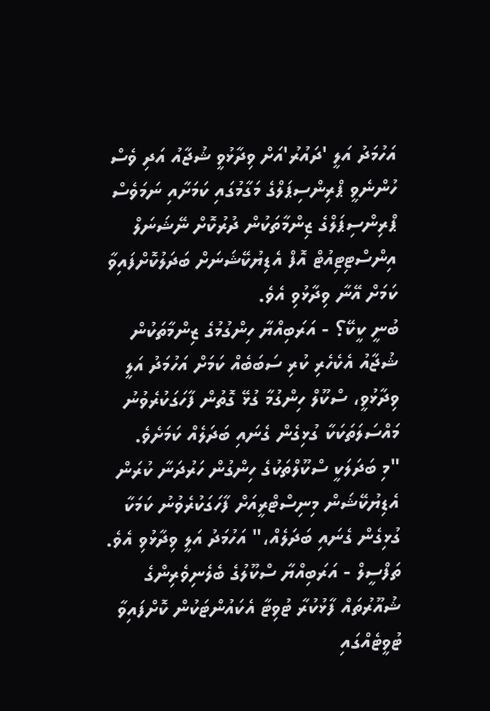އަހުމަދު އަލީ 'ދައުރު'އަށް ވިދާޅުވީ ޝުޖާއު އަދި ވެސް ހުންނެވީ ޕްރިންސިޕަލްގެ މަގާމުގައި ކަމަށާއި ނަމަވެސް ޕްރިންސިޕަލްގެ ޒިންމާތަކުން ދުރުކޮށް ނޭޝަނަލް އިންސްޓިޓިއުޓް އޮފް އެޑިޔުކޭޝަނަށް ބަދަލުކޮށްފައިވާ ކަމަށް އޭނާ ވިދާޅުވި އެވެ.
ބުނީ ކީކޭ؟ - އަރަބިއްޔާ ހިންގުމުގެ ޒިންމާތަކުން ޝުޖާއު އެކެހެރި ކުރި ސަބަބެއް ކަމަށް އަހުމަދު އަލީ ވިދާޅުވީ، ސްކޫލް ހިންގުމާ ގުޅޭ ގޮތުން ފާހަގަކުރެވުނު މައްސަލަތަކަކާ ގުޅިގެން ގެނައި ބަދަލެއް ކަމަށެވެ.
"މި ބަދަލަކީ ސްކޫލްތަކުގެ ހިންގުން ހަރުދަނާ ކުރަން އެޑިޔުކޭޝަން މިނިސްޓްރީއަށް ފާހަގަކުރެވުނު ކަމަކާ ގުޅިގެން ގެނައި ބަދަލެއް،" އަހުމަދު އަލީ ވިދާޅުވި އެވެ.
ތަފްސީލް - އަރަބިއްޔާ ސްކޫލުގެ ބެލެނިވެރިންގެ ޝުއޫރުތައް ފާޅުކުރާ ޓުވިޓާ އެކައުންޓަކުން ކޮށްފައިވާ ޓުވީޓެއްގައި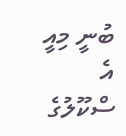ބުނީ މިއީ އެ ސްކޫލުގެ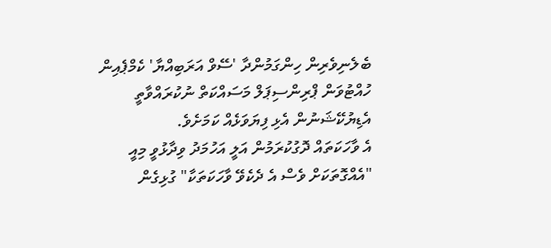ބެލެނިވެރިން ހިންގަމުންދާ 'ސޭވް އަރަބިއްޔާ' ކެމްޕެއިން ހުއްޓުވަން ޕްރިންސިޕަލް މަސައްކަތް ނުކުރައްވާތީ އެޑިޔުކޭޝަނުން އެޅި ފިޔަވަޅެއް ކަމަށެވެ.
އެ ވާހަކަތައް ދޮގުކުރަމުން އަލީ އަހުމަދު ވިދާޅުވީ މިއީ "އެއްގޮތަކަށް ވެސް އެ ދެކެވޭ ވާހަކަތަކާ" ގުޅިގެން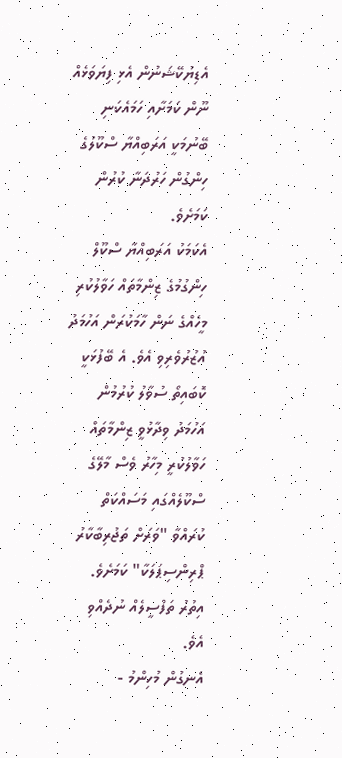އެޑިޔުކޭޝަނުން އެޅި ފިޔަވަޅެއް ނޫން ކަމަށާއި ހަމައެކަނި ބޭނުމަކީ އަރަބިއްޔާ ސްކޫލުގެ ހިންގުން ހަރުދަނާ ކުރުން ކަމަށެވެ.
އެކަމަކު އަރަބިއްޔާ ސްކޫލް ހިންގުމުގެ ޒިންމާތައް ހަވާލުކުރި މީހެއްގެ ނަން ހާމަކުރަން އަހުމަދު އުޒުރުވެރިވި އެވެ. އެ ބޭފުޅަކީ ކޮބައިތޯ ސުވާލު ކުރުމުން އަހުމަދު ވިދާޅުވީ ޒިންމާތައް ހަވާލުކުރީ މިހާރު ވެސް މާލޭގެ ސްކޫލެއްގައި މަސައްކަތް ކުރައްވާ "ވަރަށް ތަޖުރިބާކާރު ޕްރިންސިޕަލަކާ" ކަމަށެވެ. އިތުރު ތަފްސީލެއް ނުދެއްވި އެވެ.
އެނގުން މުހިންމު -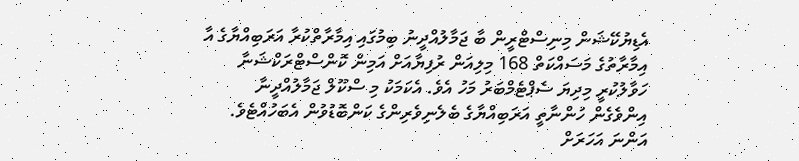އެޑިޔުކޭޝަން މިނިސްޓްރީން ބާ ޖަމާލުއްދީނު ބިމުގައި އިމާރާތްކުރާ އަރަބިއްޔާގެ އާ އިމާރާތުގެ މަސައްކަތް 168 މިލިއަން ރުފިޔާއަށް އަމިން ކޮންސްޓްރަކްޝަނާ ހަވާލުކުރީ މިދިޔަ ސެޕްޓެމްބަރު މަހު އެވެ. އެކަމަކު މި ސްކޫލް ޖަމާލުއްދީނާ އިންވެގެން ހުންނާތީ އަރަބިއްޔާގެ ބެލެނިވެރިންގެ ކަންބޮޑުވުން އެބަހުއްޓެވެ.
އަންނަ އަހަރަށް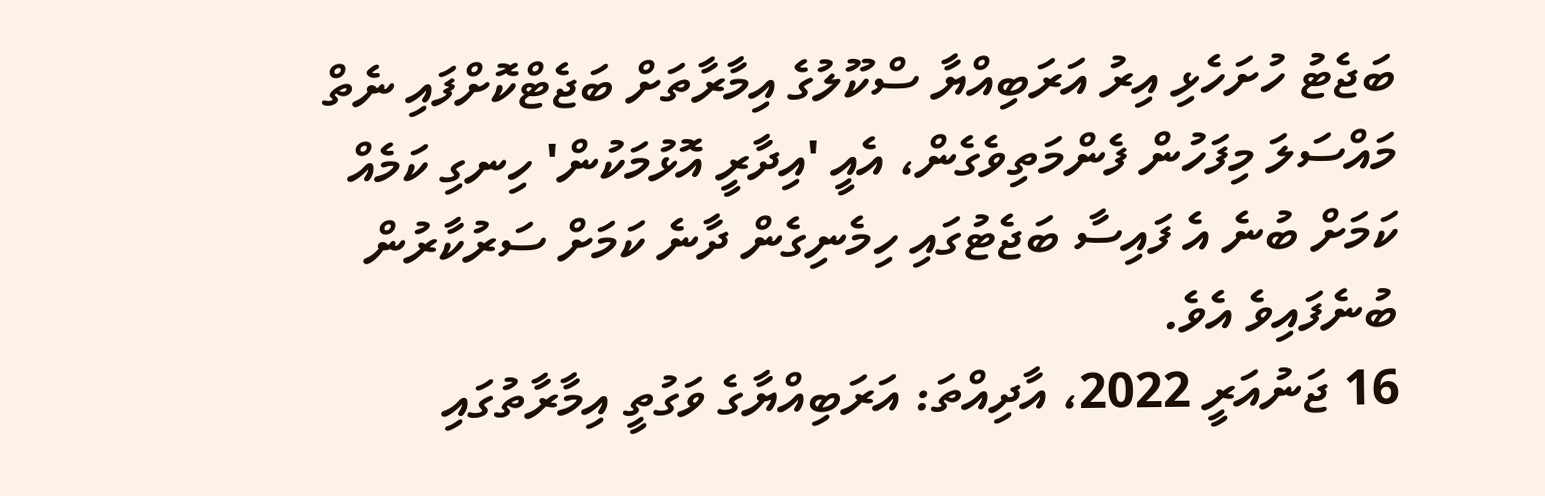ބަޖެޓު ހުށަހެޅި އިރު އަރަބިއްޔާ ސްކޫލުގެ އިމާރާތަށް ބަޖެޓްކޮށްފައި ނެތް މައްސަލަ މިފަހުން ފެންމަތިވެގެން، އެއީ 'އިދާރީ އޮޅުމަކުން' ހިނގި ކަމެއް ކަމަށް ބުނެ އެ ފައިސާ ބަޖެޓުގައި ހިމެނިގެން ދާނެ ކަމަށް ސަރުކާރުން ބުނެފައިވެ އެވެ.
16 ޖަނުއަރީ 2022، އާދިއްތަ: އަރަބިއްޔާގެ ވަގުތީ އިމާރާތުގައި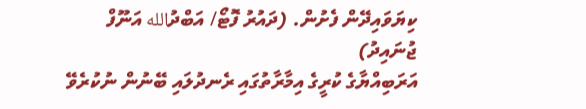ކިޔަވައިދޭން ފެށުން. (ދައުރު ފޮޓޯ/ އަބްދުالله އަނޫފް ޖުނައިދު)
އަރަބިއްޔާގެ ކުރީގެ އިމާރާތުގައި ރެނދުލައި ބޭނުން ނުކުރެވޭ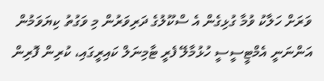ވަރަށް ހަލާކު ވުމާ ގުޅިގެން އެ ސްކޫލުގެ ދަރިވަރުން މި ވަގުތު ކިޔަވަމުން އަންނަނީ އެމްޓީސީސީ ހުޅުމާލޭ ފެރީ ޓާމިނަލް ކައިރީގައި، ކުރިން ފޮރިން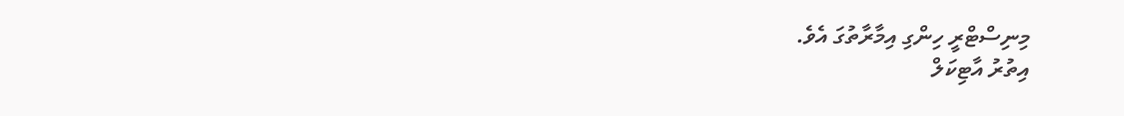މިނިސްޓްރީ ހިންގި އިމާރާތުގަ އެވެ.
އިތުރު އާޓިކަލް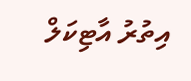އިތުރު އާޓިކަލް